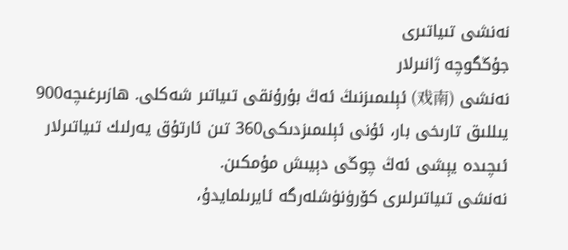نەنشى تىياتىرى
جۇڭگوچە ژانىرلار
نەنشى (戏南) ئېلىمىزنىڭ ئەڭ بۇرۇنقى تىياتىر شەكلى. ھازىرغىچە900 يىللىق تارىخى بار، ئۇنى ئېلىمىزدىكى360 تىن ئارتۇق يەرلىك تىياتىرلار ئىچىدە يېشى ئەڭ چوڭى دېيىش مۇمكىن.
نەنشى تىياتىرلىرى كۆرۈنۈشلەرگە ئايرىلمايدۇ،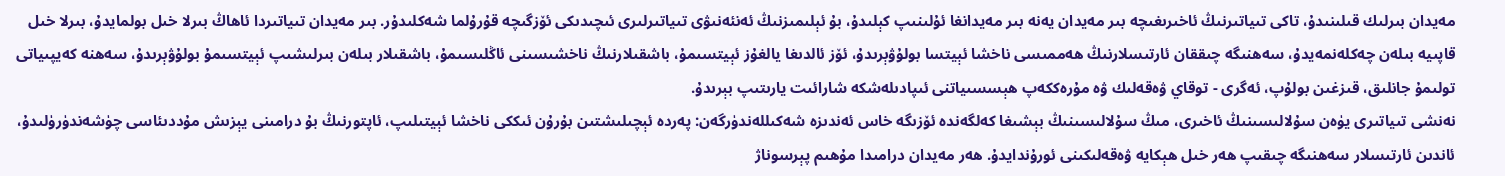مەيدان بىرلىك قىلىنىدۇ، تاكى تىياتىرنىڭ ئاخىرىغىچە بىر مەيدان يەنە بىر مەيدانغا ئۇلىنىپ كېلىدۇ، بۇ ئېلىمىزنىڭ ئەنئەنىۋى تىياتىرلىرى ئىچىدىكى ئۆزگىچە قۇرۇلما شەكلىدۇر. بىر مەيدان تىياتىردا ئاھاڭ بىرلا خىل بولمايدۇ، بىرلا خىل قاپىيە بىلەن چەكلەنمەيدۇ، سەھنىگە چىققان ئارتىسلارنىڭ ھەممىسى ناخشا ئېيتسا بولۇۋېرىدۇ، ئۆز ئالدىغا يالغۇز ئېيتسىمۇ، باشقىلارنىڭ ناخشىسىنى ئاڭلىسىمۇ، باشقىلار بىلەن بىرلىشىپ ئېيتسىمۇ بولۇۋېرىدۇ، سەھنە كەيپىياتى تولىمۇ جانلىق، قىزغىن بولۇپ، ئەگرى - توقاي ۋەقەلىك ۋە مۇرەككەپ ھېسسىياتنى ئىپادىلەشكە شارائىت يارىتىپ بېرىدۇ.
نەنشى تىياتىرى يۈەن سۇلالىسىنىڭ ئاخىرى، مىڭ سۇلالىسىنىڭ بېشىغا كەلگەندە ئۆزىگە خاس ئەندىزە شەكىللەندۈرگەن: پەردە ئېچىلىشتىن بۇرۇن ئىككى ناخشا ئېيتىلىپ، ئاپتورنىڭ بۇ درامىنى يېزىش مۇددىئاسى چۈشەندۈرۈلىدۇ، ئاندىن ئارتىسلار سەھنىگە چىقىپ ھەر خىل ھېكايە ۋەقەلىكىنى ئورۇندايدۇ. ھەر مەيدان درامىدا مۇھىم پېرسوناژ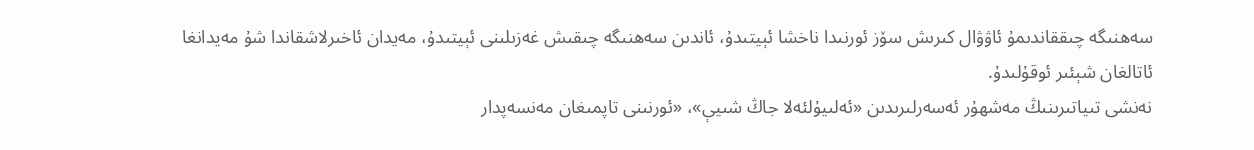سەھنىگە چىققاندىمۇ ئاۋۋال كىرىش سۆز ئورنىدا ناخشا ئېيتىدۇ، ئاندىن سەھنىگە چىقىش غەزىلىنى ئېيتىدۇ، مەيدان ئاخىرلاشقاندا شۇ مەيدانغا ئاتالغان شېئىر ئوقۇلىدۇ.
نەنشى تىياتىرىنىڭ مەشھۇر ئەسەرلىرىدىن «ئەلىيۇلئەلا جاڭ شىيې»، «ئورنىنى تاپمىغان مەنسەپدار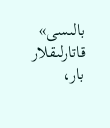بالىسى» قاتارلىقلار بار،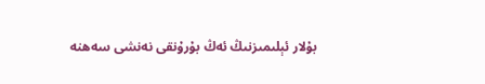بۇلار ئېلىمىزنىڭ ئەڭ بۇرۇنقى نەنشى سەھنە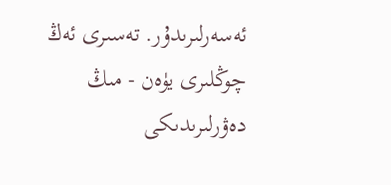ئەسەرلىرىدۇر. تەسىرى ئەڭ چوڭلىرى يۈەن - مىڭ دەۋرلىرىدىكى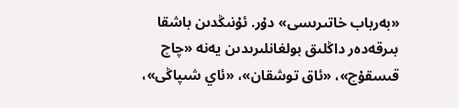«بەرباب خاتىرىسى» دۇر. ئۇنىڭدىن باشقا بىرقەدەر داڭلىق بولغانلىرىدىن يەنە «چاچ قىسقۇچ»، «ئاق توشقان»، «ئاي شىپاڭى»،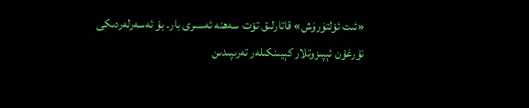«ئىت ئۆلتۈرۈش» قاتارلىق تۆت سەھنە ئەسىرى بار. بۇ ئەسەرلەردىكى نۇرغۇن ئېپىزوتلار كېيىنكىلەر تەرىپىدىن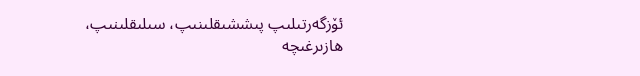ئۆزگەرتىلىپ پىششىقلىنىپ، سىلىقلىنىپ، ھازىرغىچە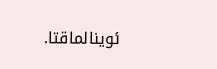ئوينالماقتا.